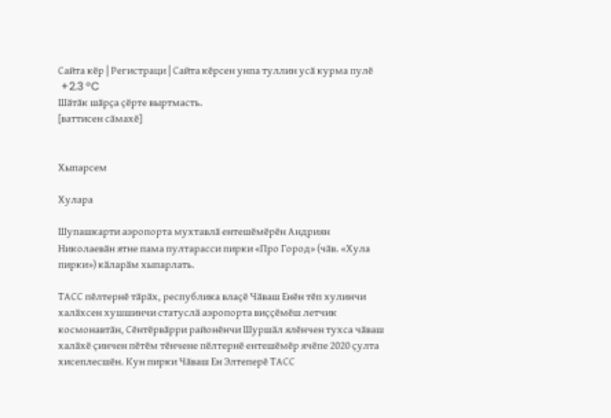Сайта кӗр | Регистраци | Сайта кӗрсен унпа туллин усӑ курма пулӗ
 +2.3 °C
Шӑтӑк шӑрҫа ҫӗрте выртмасть.
[ваттисен сӑмахӗ]


Хыпарсем

Хулара

Шупашкарти аэропорта мухтавлӑ ентешӗмӗрӗн Андриян Николаевӑн ятне пама пултарасси пирки «Про Город» (чӑв. «Хула пирки») кӑларӑм хыпарлать.

ТАСС пӗлтернӗ тӑрӑх, республика влаҫӗ Чӑваш Енӗн тӗп хулинчи халӑхсен хушшинчи статуслӑ аэропорта виҫҫӗмӗш летчик космонавтӑн, Сӗнтӗрвӑрри районӗнчи Шуршӑл ялӗнчен тухса чӑваш халӑхӗ ҫинчен пӗтӗм тӗнчене пӗлтернӗ ентешӗмӗр ячӗпе 2020 ҫулта хисеплесшӗн. Кун пирки Чӑваш Ен Элтеперӗ ТАСС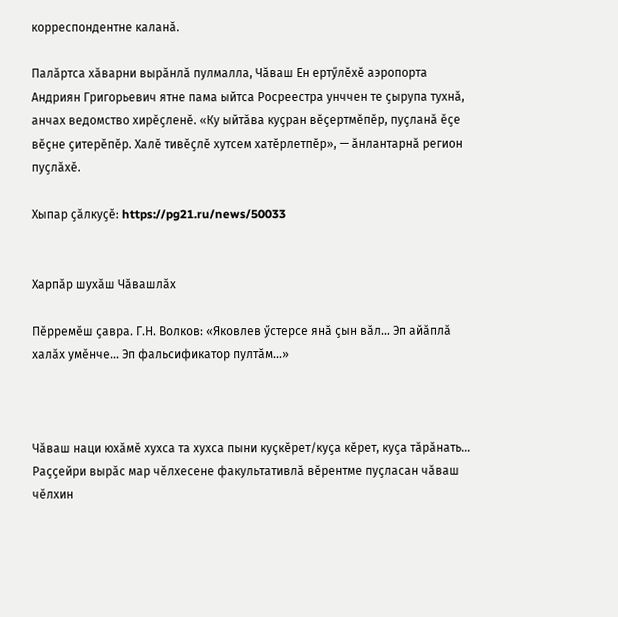корреспондентне каланӑ.

Палӑртса хӑварни вырӑнлӑ пулмалла, Чӑваш Ен ертӳлӗхӗ аэропорта Андриян Григорьевич ятне пама ыйтса Росреестра унччен те ҫырупа тухнӑ, анчах ведомство хирӗҫленӗ. «Ку ыйтӑва куҫран вӗҫертмӗпӗр, пуҫланӑ ӗҫе вӗҫне ҫитерӗпӗр. Халӗ тивӗҫлӗ хутсем хатӗрлетпӗр», — ӑнлантарнӑ регион пуҫлӑхӗ.

Хыпар ҫӑлкуҫӗ: https://pg21.ru/news/50033


Харпӑр шухӑш Чӑвашлӑх

Пӗрремӗш ҫавра. Г.Н. Волков: «Яковлев ӳстерсе янӑ ҫын вӑл… Эп айӑплӑ халӑх умӗнче… Эп фальсификатор пултӑм…»



Чӑваш наци юхӑмӗ хухса та хухса пыни куҫкӗрет/куҫа кӗрет, куҫа тӑрӑнать… Раҫҫейри вырӑс мар чӗлхесене факультативлӑ вӗрентме пуҫласан чӑваш чӗлхин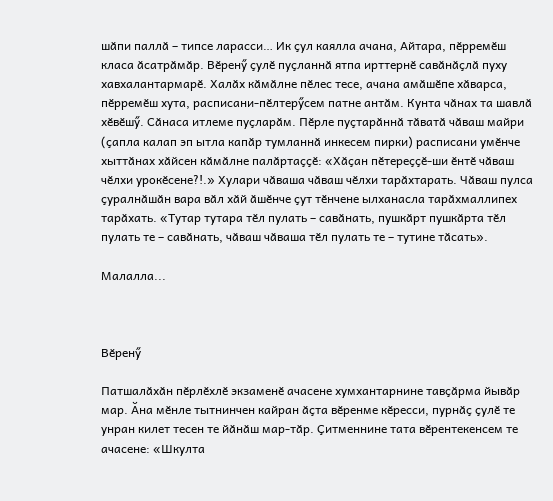шӑпи паллӑ – типсе ларасси… Ик ҫул каялла ачана, Айтара, пӗрремӗш класа ӑсатрӑмӑр. Вӗренӳ ҫулӗ пуҫланнӑ ятпа ирттернӗ савӑнӑҫлӑ пуху хавхалантармарӗ. Халӑх кӑмӑлне пӗлес тесе, ачана амӑшӗпе хӑварса, пӗрремӗш хута, расписани-пӗлтерӳсем патне антӑм. Кунта чӑнах та шавлӑ хӗвӗшӳ. Сӑнаса итлеме пуҫларӑм. Пӗрле пуҫтарӑннӑ тӑватӑ чӑваш майри (ҫапла калап эп ытла капӑр тумланнӑ инкесем пирки) расписани умӗнче хыттӑнах хӑйсен кӑмӑлне палӑртаҫҫӗ: «Хӑҫан пӗтереҫҫӗ-ши ӗнтӗ чӑваш чӗлхи урокӗсене?!.» Хулари чӑваша чӑваш чӗлхи тарӑхтарать. Чӑваш пулса ҫуралнӑшӑн вара вӑл хӑй ӑшӗнче ҫут тӗнчене ылханасла тарӑхмаллипех тарӑхать. «Тутар тутара тӗл пулать – савӑнать, пушкӑрт пушкӑрта тӗл пулать те – савӑнать, чӑваш чӑваша тӗл пулать те – тутине тӑсать».

Малалла...



Вӗренӳ

Патшалӑхӑн пӗрлӗхлӗ экзаменӗ ачасене хумхантарнине тавҫӑрма йывӑр мар. Ӑна мӗнле тытнинчен кайран ӑҫта вӗренме кӗресси, пурнӑҫ ҫулӗ те унран килет тесен те йӑнӑш мар-тӑр. Ҫитменнине тата вӗрентекенсем те ачасене: «Шкулта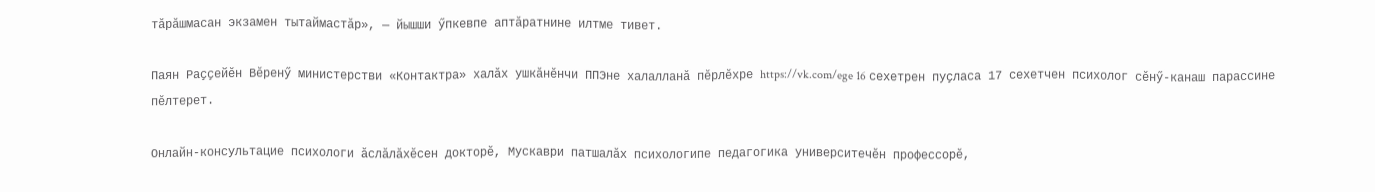тӑрӑшмасан экзамен тытаймастӑр», — йышши ӳпкевпе аптӑратнине илтме тивет.

Паян Раҫҫейӗн Вӗренӳ министерстви «Контактра» халӑх ушкӑнӗнчи ППЭне халалланӑ пӗрлӗхре https://vk.com/ege 16 сехетрен пуҫласа 17 сехетчен психолог сӗнӳ-канаш парассине пӗлтерет.

Онлайн-консультацие психологи ӑслӑлӑхӗсен докторӗ, Мускаври патшалӑх психологипе педагогика университечӗн профессорӗ,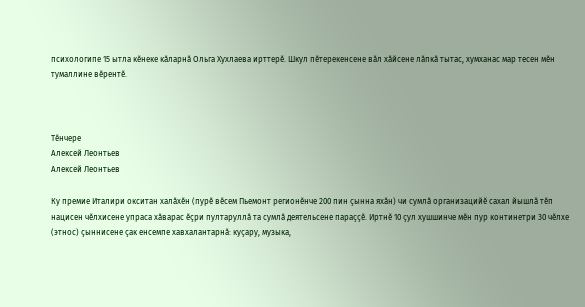психологипе 15 ытла кӗнеке кӑларнӑ Ольга Хухлаева ирттерӗ. Шкул пӗтерекенсене вӑл хӑйсене лӑпкӑ тытас, хумханас мар тесен мӗн тумаллине вӗрентӗ.



Тӗнчере
Алексей Леонтьев
Алексей Леонтьев

Ку премие Италири окситан халӑхӗн (пурӗ вӗсем Пьемонт регионӗнче 200 пин ҫынна яхӑн) чи сумлӑ организацийӗ сахал йышлӑ тӗп нацисен чӗлхисене упраса хӑварас ӗҫри пултаруллӑ та сумлӑ деятельсене параҫҫӗ. Иртнӗ 10 ҫул хушшинче мӗн пур континетри 30 чӗлхе (этнос) ҫыннисене ҫак енсемпе хавхалантарнӑ: куҫару, музыка,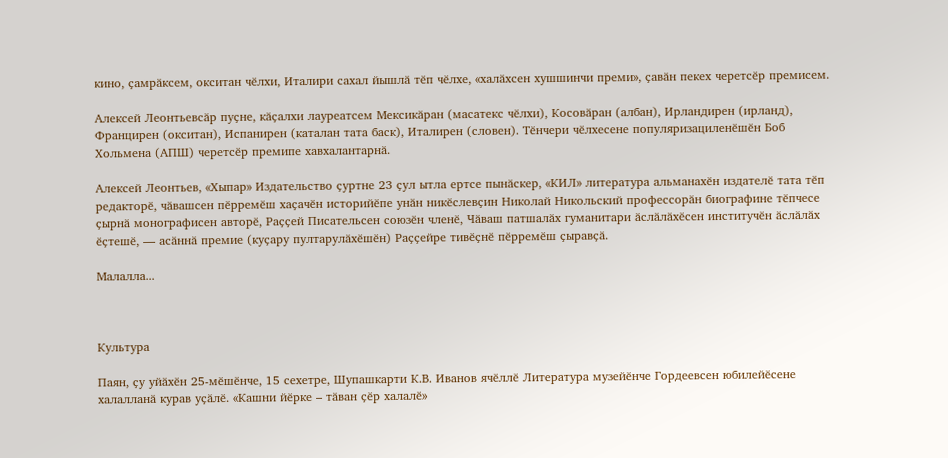кино, ҫамрӑксем, окситан чӗлхи, Италири сахал йышлӑ тӗп чӗлхе, «халӑхсен хушшинчи преми», ҫавӑн пекех черетсӗр премисем.

Алексей Леонтьевсӑр пуҫне, кӑҫалхи лауреатсем Мексикӑран (масатекс чӗлхи), Косовӑран (албан), Ирландирен (ирланд), Францирен (окситан), Испанирен (каталан тата баск), Италирен (словен). Тӗнчери чӗлхесене популяризациленӗшӗн Боб Хольмена (АПШ) черетсӗр премипе хавхалантарнӑ.

Алексей Леонтьев, «Хыпар» Издательство ҫуртне 23 ҫул ытла ертсе пынӑскер, «КИЛ» литература альманахӗн издателӗ тата тӗп редакторӗ, чӑвашсен пӗрремӗш хаҫачӗн историйӗпе унӑн никӗслевҫин Николай Никольский профессорӑн биографине тӗпчесе ҫырнӑ монографисен авторӗ, Раҫҫей Писательсен союзӗн членӗ, Чӑваш патшалӑх гуманитари ӑслӑлӑхӗсен институчӗн ӑслӑлӑх ӗҫтешӗ, — асӑннӑ премие (куҫару пултарулӑхӗшӗн) Раҫҫейре тивӗҫнӗ пӗрремӗш ҫыравҫӑ.

Малалла...



Культура

Паян, ҫу уйӑхӗн 25-мӗшӗнче, 15 сехетре, Шупашкарти К.В. Иванов ячӗллӗ Литература музейӗнче Гордеевсен юбилейӗсене халалланӑ курав уҫӑлӗ. «Кашни йӗрке – тӑван ҫӗр халалӗ»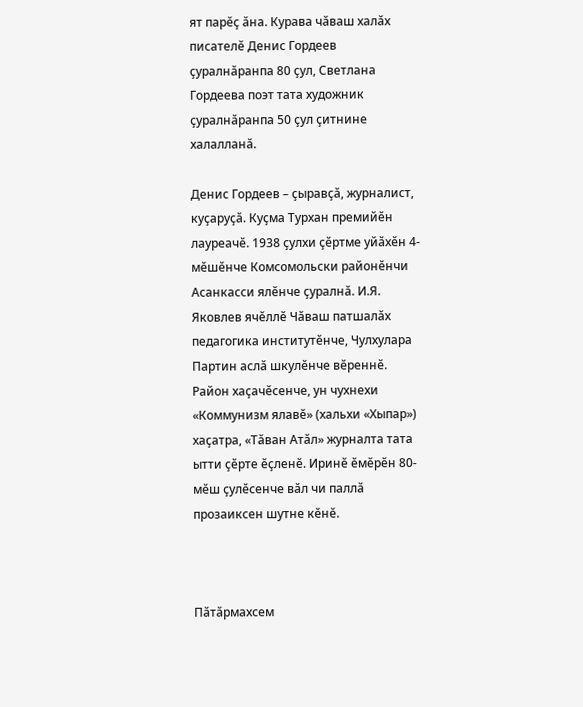ят парӗҫ ӑна. Курава чӑваш халӑх писателӗ Денис Гордеев ҫуралнӑранпа 80 ҫул, Светлана Гордеева поэт тата художник ҫуралнӑранпа 50 ҫул ҫитнине халалланӑ.

Денис Гордеев – ҫыравҫӑ, журналист, куҫаруҫӑ. Куҫма Турхан премийӗн лауреачӗ. 1938 ҫулхи ҫӗртме уйӑхӗн 4-мӗшӗнче Комсомольски районӗнчи Асанкасси ялӗнче ҫуралнӑ. И.Я. Яковлев ячӗллӗ Чӑваш патшалӑх педагогика институтӗнче, Чулхулара Партин аслӑ шкулӗнче вӗреннӗ. Район хаҫачӗсенче, ун чухнехи «Коммунизм ялавӗ» (хальхи «Хыпар») хаҫатра, «Тӑван Атӑл» журналта тата ытти ҫӗрте ӗҫленӗ. Иринӗ ӗмӗрӗн 80-мӗш ҫулӗсенче вӑл чи паллӑ прозаиксен шутне кӗнӗ.



Пӑтӑрмахсем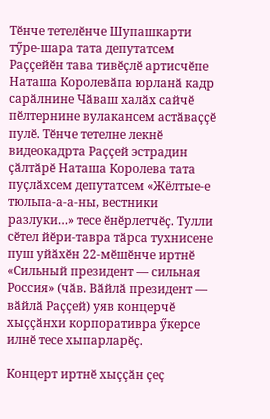Тӗнче тетелӗнче Шупашкарти тӳре-шара тата депутатсем Раҫҫейӗн тава тивӗҫлӗ артисчӗпе Наташа Королевӑпа юрланӑ кадр сарӑлнине Чӑваш халӑх сайчӗ пӗлтернине вулакансем астӑваҫҫӗ пулӗ. Тӗнче тетелне лекнӗ видеокадрта Раҫҫей эстрадин ҫӑлтӑрӗ Наташа Королева тата пуҫлӑхсем депутатсем «Жёлтые-е тюльпа-а-а-ны, вестники разлуки…» тесе ӗнӗрлетчӗҫ. Тулли сӗтел йӗри-тавра тӑрса тухнисене пуш уйӑхӗн 22-мӗшӗнче иртнӗ «Сильный президент — сильная Россия» (чӑв. Вӑйлӑ президент — вӑйлӑ Раҫҫей) уяв концерчӗ хыҫҫӑнхи корпоративра ӳкерсе илнӗ тесе хыпарларӗҫ.

Концерт иртнӗ хыҫҫӑн ҫеҫ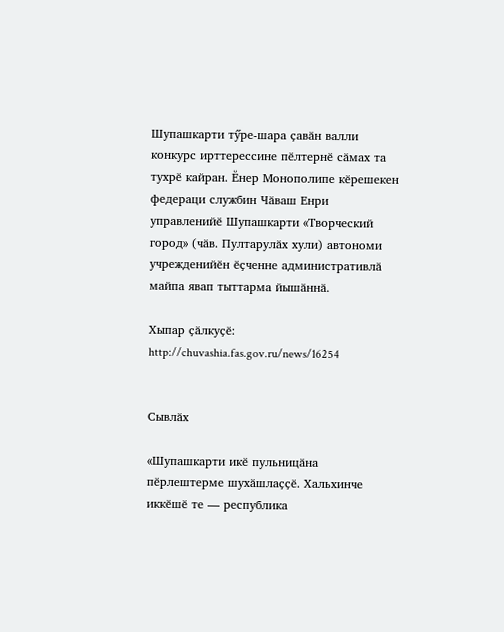Шупашкарти тӳре-шара ҫавӑн валли конкурс ирттерессине пӗлтернӗ сӑмах та тухрӗ кайран. Ӗнер Монополипе кӗрешекен федераци службин Чӑваш Енри управленийӗ Шупашкарти «Творческий город» (чӑв. Пултарулӑх хули) автономи учрежденийӗн ӗҫченне административлӑ майпа явап тыттарма йышӑннӑ.

Хыпар ҫӑлкуҫӗ: http://chuvashia.fas.gov.ru/news/16254


Сывлӑх

«Шупашкарти икӗ пульницӑна пӗрлештерме шухӑшлаҫҫӗ. Хальхинче иккӗшӗ те — республика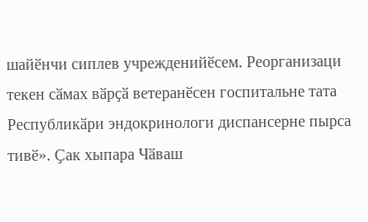шайӗнчи сиплев учрежденийӗсем. Реорганизаци текен сӑмах вӑрҫӑ ветеранӗсен госпитальне тата Республикӑри эндокринологи диспансерне пырса тивӗ». Ҫак хыпара Чӑваш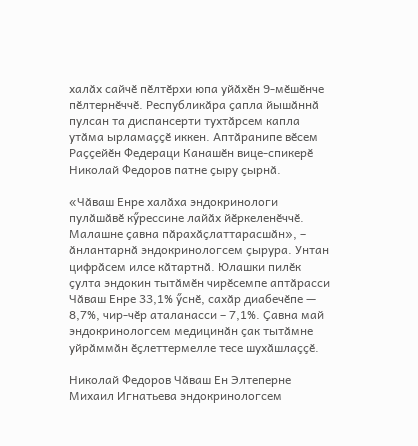халӑх сайчӗ пӗлтӗрхи юпа уйӑхӗн 9-мӗшӗнче пӗлтернӗччӗ. Республикӑра ҫапла йышӑннӑ пулсан та диспансерти тухтӑрсем капла утӑма ырламаҫҫӗ иккен. Аптӑранипе вӗсем Раҫҫейӗн Федераци Канашӗн вице-спикерӗ Николай Федоров патне ҫыру ҫырнӑ.

«Чӑваш Енре халӑха эндокринологи пулӑшӑвӗ кӳрессине лайӑх йӗркеленӗччӗ. Малашне ҫавна пӑрахӑҫлаттарасшӑн», – ӑнлантарнӑ эндокринологсем ҫырура. Унтан цифрӑсем илсе кӑтартнӑ. Юлашки пилӗк ҫулта эндокин тытӑмӗн чирӗсемпе аптӑрасси Чӑваш Енре 33,1% ӳснӗ, сахӑр диабечӗпе — 8,7%, чир-чӗр аталанасси – 7,1%. Ҫавна май эндокринологсем медицинӑн ҫак тытӑмне уйрӑммӑн ӗҫлеттермелле тесе шухӑшлаҫҫӗ.

Николай Федоров Чӑваш Ен Элтеперне Михаил Игнатьева эндокринологсем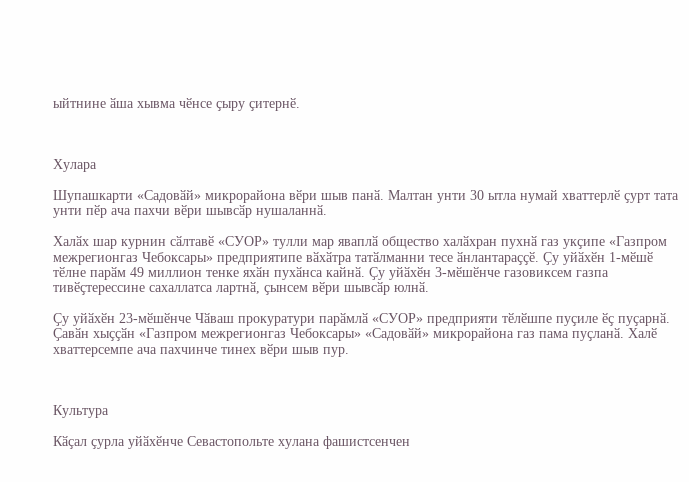ыйтнине ӑша хывма чӗнсе ҫыру ҫитернӗ.



Хулара

Шупашкарти «Садовӑй» микрорайона вӗри шыв панӑ. Малтан унти 30 ытла нумай хваттерлӗ ҫурт тата унти пӗр ача пахчи вӗри шывсӑр нушаланнӑ.

Халӑх шар курнин сӑлтавӗ «СУОР» тулли мар яваплӑ общество халӑхран пухнӑ газ укҫипе «Газпром межрегионгаз Чебоксары» предприятипе вӑхӑтра татӑлманни тесе ӑнлантараҫҫӗ. Ҫу уйӑхӗн 1-мӗшӗ тӗлне парӑм 49 миллион тенке яхӑн пухӑнса кайнӑ. Ҫу уйӑхӗн 3-мӗшӗнче газовиксем газпа тивӗҫтерессине сахаллатса лартнӑ, ҫынсем вӗри шывсӑр юлнӑ.

Ҫу уйӑхӗн 23-мӗшӗнче Чӑваш прокуратури парӑмлӑ «СУОР» предприяти тӗлӗшпе пуҫиле ӗҫ пуҫарнӑ. Ҫавӑн хыҫҫӑн «Газпром межрегионгаз Чебоксары» «Садовӑй» микрорайона газ пама пуҫланӑ. Халӗ хваттерсемпе ача пахчинче тинех вӗри шыв пур.



Культура

Кӑҫал ҫурла уйӑхӗнче Севастопольте хулана фашистсенчен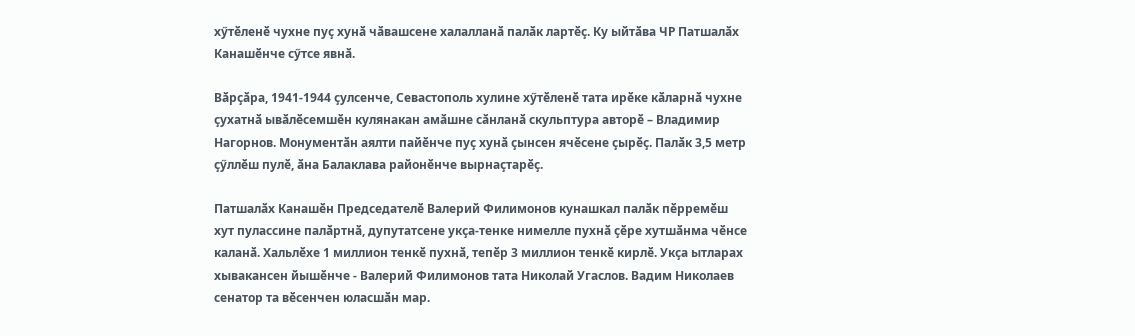хӳтӗленӗ чухне пуҫ хунӑ чӑвашсене халалланӑ палӑк лартӗҫ. Ку ыйтӑва ЧР Патшалӑх Канашӗнче сӳтсе явнӑ.

Вӑрҫӑра, 1941-1944 ҫулсенче, Севастополь хулине хӳтӗленӗ тата ирӗке кӑларнӑ чухне ҫухатнӑ ывӑлӗсемшӗн кулянакан амӑшне сӑнланӑ скульптура авторӗ – Владимир Нагорнов. Монументӑн аялти пайӗнче пуҫ хунӑ ҫынсен ячӗсене ҫырӗҫ. Палӑк 3,5 метр ҫӳллӗш пулӗ, ӑна Балаклава районӗнче вырнаҫтарӗҫ.

Патшалӑх Канашӗн Председателӗ Валерий Филимонов кунашкал палӑк пӗрремӗш хут пулассине палӑртнӑ, дупутатсене укҫа-тенке нимелле пухнӑ ҫӗре хутшӑнма чӗнсе каланӑ. Хальлӗхе 1 миллион тенкӗ пухнӑ, тепӗр 3 миллион тенкӗ кирлӗ. Укҫа ытларах хывакансен йышӗнче - Валерий Филимонов тата Николай Угаслов. Вадим Николаев сенатор та вӗсенчен юласшӑн мар.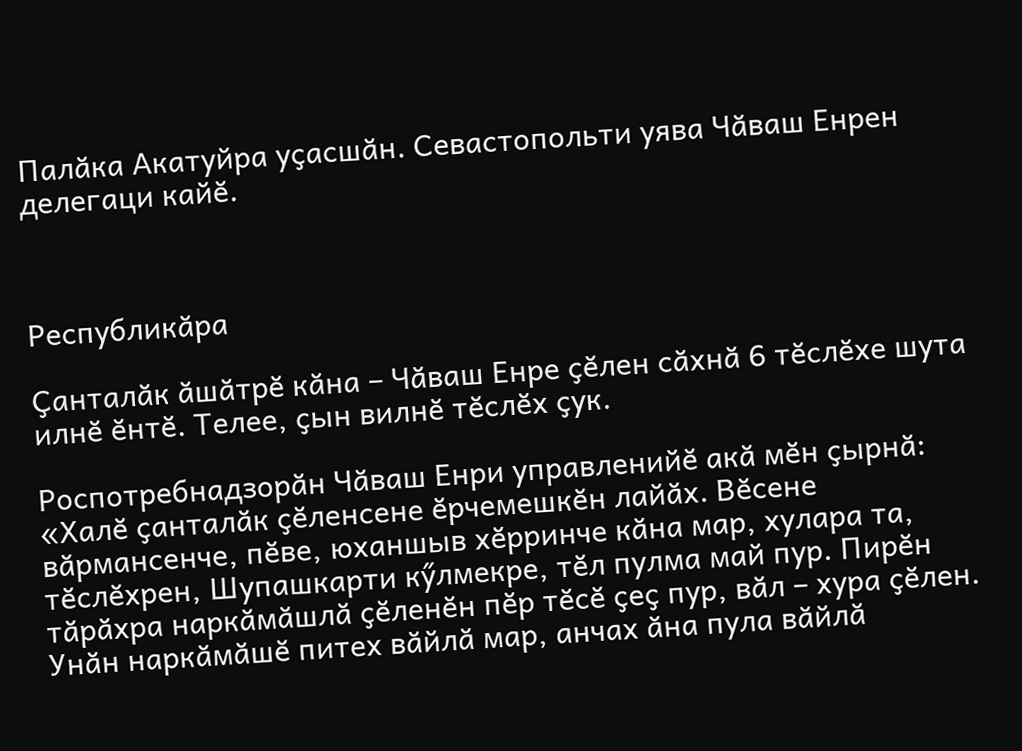Палӑка Акатуйра уҫасшӑн. Севастопольти уява Чӑваш Енрен делегаци кайӗ.



Республикӑра

Ҫанталӑк ӑшӑтрӗ кӑна – Чӑваш Енре ҫӗлен сӑхнӑ 6 тӗслӗхе шута илнӗ ӗнтӗ. Телее, ҫын вилнӗ тӗслӗх ҫук.

Роспотребнадзорӑн Чӑваш Енри управленийӗ акӑ мӗн ҫырнӑ: «Халӗ ҫанталӑк ҫӗленсене ӗрчемешкӗн лайӑх. Вӗсене вӑрмансенче, пӗве, юханшыв хӗрринче кӑна мар, хулара та, тӗслӗхрен, Шупашкарти кӳлмекре, тӗл пулма май пур. Пирӗн тӑрӑхра наркӑмӑшлӑ ҫӗленӗн пӗр тӗсӗ ҫеҫ пур, вӑл – хура ҫӗлен. Унӑн наркӑмӑшӗ питех вӑйлӑ мар, анчах ӑна пула вӑйлӑ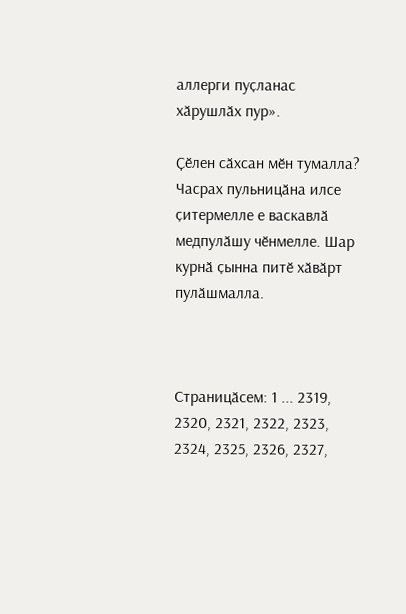аллерги пуҫланас хӑрушлӑх пур».

Ҫӗлен сӑхсан мӗн тумалла? Часрах пульницӑна илсе ҫитермелле е васкавлӑ медпулӑшу чӗнмелле. Шар курнӑ ҫынна питӗ хӑвӑрт пулӑшмалла.



Страницӑсем: 1 ... 2319, 2320, 2321, 2322, 2323, 2324, 2325, 2326, 2327,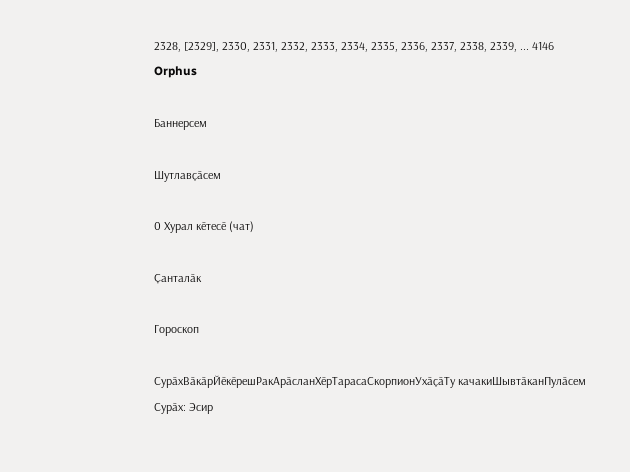2328, [2329], 2330, 2331, 2332, 2333, 2334, 2335, 2336, 2337, 2338, 2339, ... 4146
Orphus

Баннерсем

Шутлавҫӑсем

0 Хурал кӗтесӗ (чат)

Ҫанталӑк

Гороскоп

СурӑхВӑкӑрЙӗкӗрешРакАрӑсланХӗрТарасаСкорпионУхӑҫӑТу качакиШывтӑканПулӑсем
Сурӑх: Эсир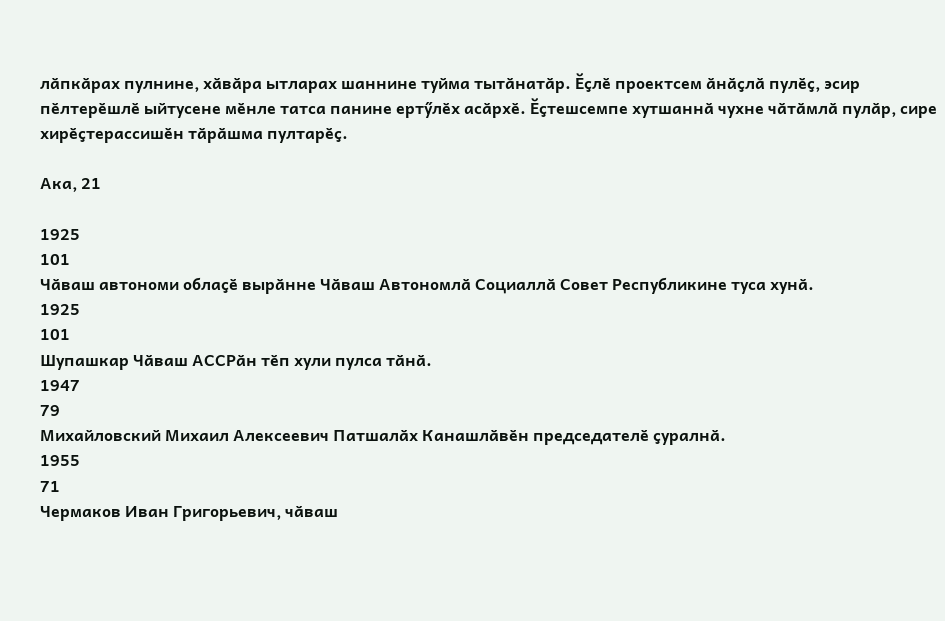лӑпкӑрах пулнине, хӑвӑра ытларах шаннине туйма тытӑнатӑр. Ӗҫлӗ проектсем ӑнӑҫлӑ пулӗҫ, эсир пӗлтерӗшлӗ ыйтусене мӗнле татса панине ертӳлӗх асӑрхӗ. Ӗҫтешсемпе хутшаннӑ чухне чӑтӑмлӑ пулӑр, сире хирӗҫтерассишӗн тӑрӑшма пултарӗҫ.

Ака, 21

1925
101
Чӑваш автономи облаҫӗ вырӑнне Чӑваш Автономлӑ Социаллӑ Совет Республикине туса хунӑ.
1925
101
Шупашкар Чӑваш АССРӑн тӗп хули пулса тӑнӑ.
1947
79
Михайловский Михаил Алексеевич Патшалӑх Канашлӑвӗн председателӗ ҫуралнӑ.
1955
71
Чермаков Иван Григорьевич, чӑваш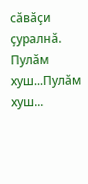сӑвӑҫи ҫуралнӑ.
Пулӑм хуш...Пулӑм хуш...